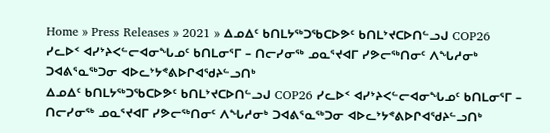Home » Press Releases » 2021 » ᐃᓄᐃᑦ ᑲᑎᒪᔭᖅᑐᖃᑕᐅᕗᑦ ᑲᑎᒪᔾᔪᑕᐅᑎᓪᓗᒍ COP26 ᓯᓚᐅᑉ ᐊᓯᔾᔨᐸᓪᓕᐊᓂᖓᓄᑦ ᑲᑎᒪᓂᕐᒥ – ᑎᓕᓯᓂᖅ ᓄᓇᕐᔪᐊᒥ ᓯᕗᓕᖅᑎᓂᑦ ᐱᖓᓱᓂᒃ ᑐᐊᕕᕐᓇᖅᑐᓂ ᐊᐅᓚᔾᔭᕝᕕᐅᒋᐊᖁᔨᓪᓗᑎᒃ
ᐃᓄᐃᑦ ᑲᑎᒪᔭᖅᑐᖃᑕᐅᕗᑦ ᑲᑎᒪᔾᔪᑕᐅᑎᓪᓗᒍ COP26 ᓯᓚᐅᑉ ᐊᓯᔾᔨᐸᓪᓕᐊᓂᖓᓄᑦ ᑲᑎᒪᓂᕐᒥ – ᑎᓕᓯᓂᖅ ᓄᓇᕐᔪᐊᒥ ᓯᕗᓕᖅᑎᓂᑦ ᐱᖓᓱᓂᒃ ᑐᐊᕕᕐᓇᖅᑐᓂ ᐊᐅᓚᔾᔭᕝᕕᐅᒋᐊᖁᔨᓪᓗᑎᒃ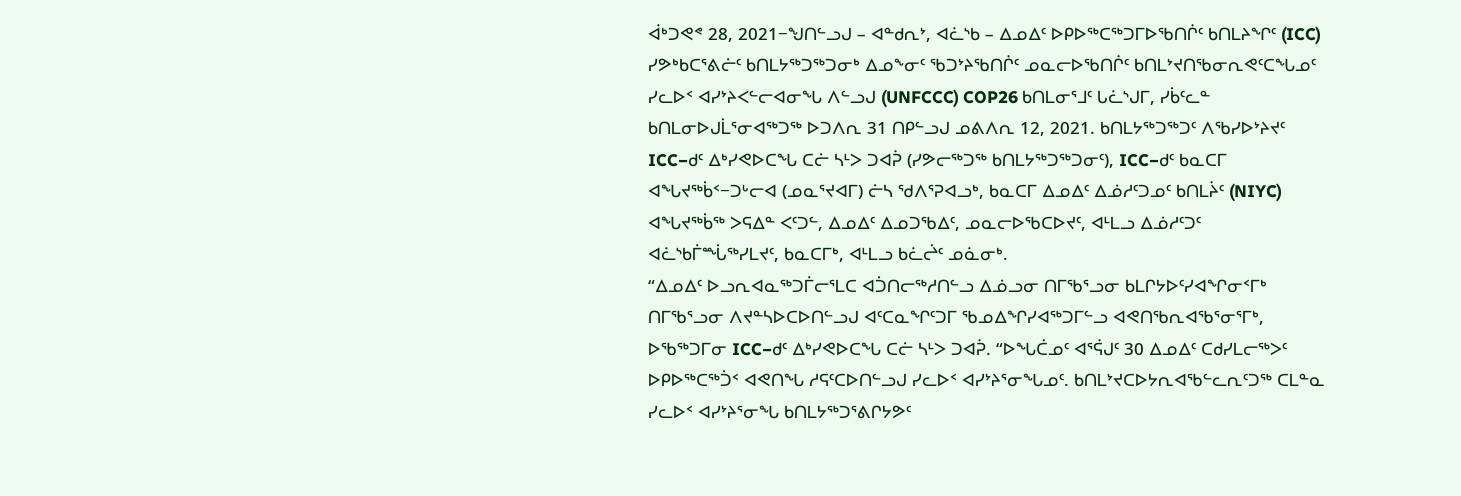ᐋᒃᑐᕙᕝ 28, 2021−ᖑᑎᓪᓗᒍ – ᐊᓐᑯᕆᔾ, ᐊᓛᔅᑲ – ᐃᓄᐃᑦ ᐅᑭᐅᖅᑕᖅᑐᒥᐅᖃᑎᒌᑦ ᑲᑎᒪᔨᖏᑦ (ICC) ᓯᕗᒃᑲᑕᕐᕕᓖᑦ ᑲᑎᒪᔭᖅᑐᖅᑐᓂᒃ ᐃᓄᖕᓂᑦ ᖃᑐᔾᔨᖃᑎᒌᑦ ᓄᓇᓕᐅᖃᑎᒌᑦ ᑲᑎᒪᔾᔪᑎᖃᓂᕆᕙᑦᑕᖓᓄᑦ ᓯᓚᐅᑉ ᐊᓯᔾᔨᐸᓪᓕᐊᓂᖓ ᐱᓪᓗᒍ (UNFCCC) COP26 ᑲᑎᒪᓂᕐᒧᑦ ᒐᓛᔅᒍᒥ, ᓯᑳᑦᓚᓐ ᑲᑎᒪᓂᐅᒍᒫᕐᓂᐊᖅᑐᖅ ᐅᑐᐱᕆ 31 ᑎᑭᓪᓗᒍ ᓄᕕᐱᕆ 12, 2021. ᑲᑎᒪᔭᖅᑐᖅᑐᑦ ᐱᖃᓯᐅᔾᔨᔪᑦ ICC−ᑯᑦ ᐃᒃᓯᕙᐅᑕᖓ ᑕᓖ ᓴᒻᐳ ᑐᐊᕉ (ᓯᕗᓕᖅᑐᖅ ᑲᑎᒪᔭᖅᑐᖅᑐᓂᑦ), ICC−ᑯᑦ ᑲᓇᑕᒥ ᐊᖓᔪᖅᑳᑉ−ᑐᒡᓕᐊ (ᓄᓇᕐᔪᐊᒥ) ᓖᓴ ᖁᐱᕐᕈᐊᓗᒃ, ᑲᓇᑕᒥ ᐃᓄᐃᑦ ᐃᓅᓱᑦᑐᓄᑦ ᑲᑎᒪᔩᑦ (NIYC) ᐊᖓᔪᖅᑳᖅ ᐳᕋᐃᓐ ᐸᑦᑐᓪ, ᐃᓄᐃᑦ ᐃᓄᑐᖃᐃᑦ, ᓄᓇᓕᐅᖃᑕᐅᔪᑦ, ᐊᒻᒪᓗ ᐃᓅᓱᑦᑐᑦ ᐊᓛᔅᑲᒦᙶᖅᓯᒪᔪᑦ, ᑲᓇᑕᒥᒃ, ᐊᒻᒪᓗ ᑲᓛᖡᑦ ᓄᓈᓂᒃ.
“ᐃᓄᐃᑦ ᐅᓗᕆᐊᓇᖅᑐᒦᓕᕐᒪᑕ ᐊᑑᑎᓕᖅᓱᑎᓪᓗ ᐃᓅᓗᓂ ᑎᒥᖃᕐᓗᓂ ᑲᒪᒋᔭᐅᑦᓯᐊᖏᓂᑉᒥᒃ ᑎᒥᖃᕐᓗᓂ ᐱᔪᓐᓴᐅᑕᐅᑎᓪᓗᒍ ᐊᑦᑕᓇᖏᑦᑐᒥ ᖃᓄᐃᖏᓯᐊᖅᑐᒥᓪᓗ ᐊᕙᑎᖃᕆᐊᖃᕐᓂᕐᒥᒃ, ᐅᖃᖅᑐᒥᓂ ICC−ᑯᑦ ᐃᒃᓯᕙᐅᑕᖓ ᑕᓖ ᓴᒻᐳ ᑐᐊᕉ. “ᐅᖓᑖᓄᑦ ᐊᕐᕌᒍᑦ 30 ᐃᓄᐃᑦ ᑕᑯᓯᒪᓕᖅᐳᑦ ᐅᑭᐅᖅᑕᖅᑑᑉ ᐊᕙᑎᖓ ᓱᕋᑦᑕᐅᑎᓪᓗᒍ ᓯᓚᐅᑉ ᐊᓯᔾᔨᕐᓂᖓᓄᑦ. ᑲᑎᒪᔾᔪᑕᐅᔭᕆᐊᖃᓪᓚᕆᑦᑐᖅ ᑕᒪᓐᓇ ᓯᓚᐅᑉ ᐊᓯᔾᔨᕐᓂᖓ ᑲᑎᒪᔭᖅᑐᕐᕕᒋᔭᕗᑦ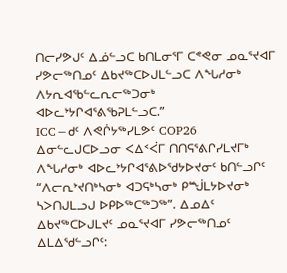ᑎᓕᓯᕗᒍᑦ ᐃᓅᓪᓗᑕ ᑲᑎᒪᓂᕐᒥ ᑕᕝᕙᓂ ᓄᓇᕐᔪᐊᒥ ᓯᕗᓕᖅᑎᓄᑦ ᐃᑲᔪᖅᑕᐅᒍᒪᓪᓗᑕ ᐱᖓᓱᓂᒃ ᐱᔭᕆᐊᖃᓪᓚᕆᓕᖅᑐᓂᒃ ᐊᐅᓚᔾᔭᒋᐊᕐᕕᖃᕈᒪᓪᓗᑕ.”
ICC−ᑯᑦ ᐱᕙᒌᔭᖅᓯᒪᕗᑦ COP26 ᐃᓂᓪᓚᒍᑕᐅᓗᓂ ᐸᐃᑉᐹᒥ ᑎᑎᕋᕐᕕᒋᓯᒪᔪᒥᒃ ᐱᖓᓱᓂᒃ ᐊᐅᓚᔾᔭᒋᐊᕐᕕᐅᖁᔭᐅᔪᓂᑦ ᑲᑎᓪᓗᒋᑦ “ᐱᓕᕆᔾᔪᑎᒃᓴᓂᒃ ᐊᑐᕋᒃᓴᓂᒃ ᑭᙴᒪᔭᐅᔪᓂᒃ ᓴᐳᑎᒍᒪᓗᒍ ᐅᑭᐅᖅᑕᖅᑐᖅ”. ᐃᓄᐃᑦ ᐃᑲᔪᖅᑕᐅᒍᒪᔪᑦ ᓄᓇᕐᔪᐊᒥ ᓯᕗᓕᖅᑎᓄᑦ ᐃᒪᐃᖁᓪᓗᒋᑦ: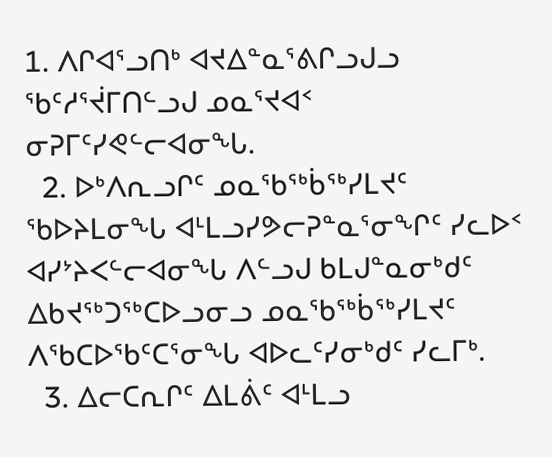1. ᐱᒋᐊᕐᓗᑎᒃ ᐊᔪᐃᓐᓇᕐᕕᒋᓗᒍᓗ ᖃᑦᓱᕐᔫᒥᑎᓪᓗᒍ ᓄᓇᕐᔪᐊᑉ ᓂᕈᒥᑦᓯᕙᓪᓕᐊᓂᖓ.
  2. ᐅᒃᐱᕆᓗᒋᑦ ᓄᓇᖃᖅᑳᖅᓯᒪᔪᑦ ᖃᐅᔨᒪᓂᖓ ᐊᒻᒪᓗᓯᕗᓕᕈᓐᓇᕐᓂᖏᑦ ᓯᓚᐅᑉ ᐊᓯᔾᔨᐸᓪᓕᐊᓂᖓ ᐱᓪᓗᒍ ᑲᒪᒍᓐᓇᓂᒃᑯᑦ ᐃᑲᔪᖅᑐᖅᑕᐅᓗᓂᓗ ᓄᓇᖃᖅᑳᖅᓯᒪᔪᑦ ᐱᖃᑕᐅᖃᑦᑕᕐᓂᖓ ᐊᐅᓚᑦᓯᓂᒃᑯᑦ ᓯᓚᒥᒃ.
  3. ᐃᓕᑕᕆᒋᑦ ᐃᒪᕖᑦ ᐊᒻᒪᓗ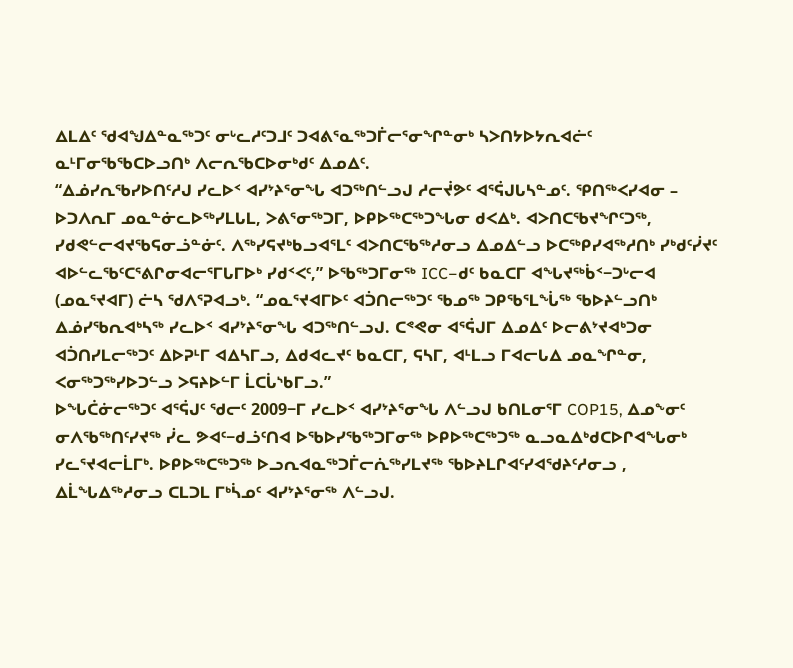ᐃᒪᐃᑦ ᖁᐊᖑᐃᓐᓇᖅᑐᑦ ᓂᒡᓚᓱᑦᑐᒧᑦ ᑐᐊᕕᕐᓇᖅᑐᒦᓕᕐᓂᖏᓐᓂᒃ ᓴᐳᑎᔭᐅᔭᕆᐊᓖᑦ ᓇᒻᒥᓂᖃᖃᑕᐅᓗᑎᒃ ᐱᓕᕆᖃᑕᐅᓂᒃᑯᑦ ᐃᓄᐃᑦ.
“ᐃᓅᓯᕆᖃᓯᐅᑎᑦᓱᒍ ᓯᓚᐅᑉ ᐊᓯᔾᔨᕐᓂᖓ ᐊᑐᖅᑎᓪᓗᒍ ᓱᓕᔫᕗᑦ ᐊᕐᕌᒍᒐᓴᓐᓄᑦ. ᕿᑎᖅᐸᓯᐊᓂ – ᐅᑐᐱᕆᒥ ᓄᓇᓐᓃᓚᐅᖅᓯᒪᒐᒪ, ᐳᕕᕐᓂᖅᑐᒥ, ᐅᑭᐅᖅᑕᖅᑐᖓᓂ ᑯᐸᐃᒃ. ᐊᐳᑎᑕᖃᔪᖏᑦᑐᖅ, ᓯᑯᕙᓪᓕᐊᔪᖃᕋᓂᓘᓐᓃᑦ. ᐱᖅᓯᕋᔪᒃᑲᓗᐊᕐᒪᑦ ᐊᐳᑎᑕᖃᖅᓱᓂᓗ ᐃᓄᐃᓪᓗ ᐅᑕᖅᑭᓯᐊᖅᓱᑎᒃ ᓯᒃᑯᑦᓰᔪᑦ ᐊᐅᓪᓚᖃᑦᑕᕐᕕᒋᓂᐊᓕᕐᒥᒐᒥᐅᒃ ᓯᑯᑉᐸᑦ,” ᐅᖃᖅᑐᒥᓂᖅ ICC−ᑯᑦ ᑲᓇᑕᒥ ᐊᖓᔪᖅᑳᑉ−ᑐᒡᓕᐊ (ᓄᓇᕐᔪᐊᒥ) ᓖᓴ ᖁᐱᕐᕈᐊᓗᒃ. “ᓄᓇᕐᔪᐊᒥᐅᑦ ᐊᑑᑎᓕᖅᑐᑦ ᖃᓄᖅ ᑐᑭᖃᕐᒪᖔᖅ ᖃᐅᔨᓪᓗᑎᒃ ᐃᓅᓯᖃᕆᐊᒃᓴᖅ ᓯᓚᐅᑉ ᐊᓯᔾᔨᕐᓂᖓ ᐊᑐᖅᑎᓪᓗᒍ. ᑕᕝᕙᓂ ᐊᕐᕌᒍᒥ ᐃᓄᐃᑦ ᐅᓕᕕᔾᔪᐊᒃᑐᓂ ᐊᑑᑎᓯᒪᓕᖅᑐᑦ ᐃᐅᕈᒻᒥ ᐊᐃᓴᒥᓗ, ᐃᑯᐊᓚᔪᑦ ᑲᓇᑕᒥ, ᕋᓴᒥ, ᐊᒻᒪᓗ ᒥᐊᓕᒐᐃ ᓄᓇᖏᓐᓂ, ᐸᓂᖅᑐᖅᓯᐅᑐᓪᓗ ᐳᕋᔨᐅᓪᒥ ᒫᑕᒑᔅᑲᒥᓗ.”
ᐅᖓᑖᓃᓕᖅᑐᑦ ᐊᕐᕌᒍᑦ ᖁᓕᑦ 2009−ᒥ ᓯᓚᐅᑉ ᐊᓯᔾᔨᕐᓂᖓ ᐱᓪᓗᒍ ᑲᑎᒪᓂᕐᒥ COP15, ᐃᓄᖕᓂᑦ ᓂᐱᖃᖅᑎᑦᓯᔪᖅ ᓰᓚ ᕗᐊᑦ−ᑯᓘᑦᑎᐊ ᐅᖃᐅᓯᖃᖅᑐᒥᓂᖅ ᐅᑭᐅᖅᑕᖅᑐᖅ ᓇᓗᓇᐃᒃᑯᑕᐅᒋᐊᖓᓂᒃ ᓯᓚᕐᔪᐊᓕᒫᒥᒃ. ᐅᑭᐅᖅᑕᖅᑐᖅ ᐅᓗᕆᐊᓇᖅᑐᒦᓕᕇᖅᓯᒪᔪᖅ ᖃᐅᔨᒪᒋᐊᑦᓯᐊᖁᔨᑦᓱᓂᓗ , ᐃᒫᖓᐃᖅᓱᓂᓗ ᑕᒪᑐᒪ ᒥᒃᓵᓄᑦ ᐊᓯᔾᔨᕐᓂᖅ ᐱᓪᓗᒍ.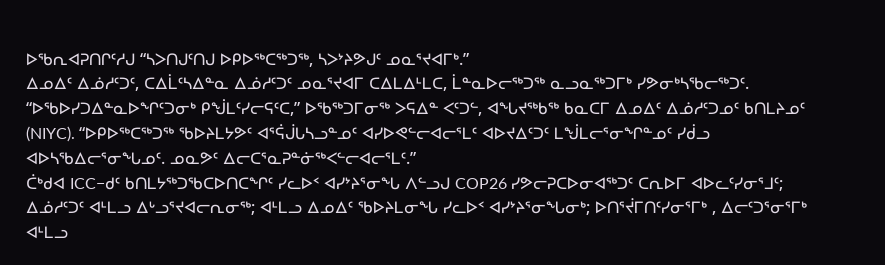ᐅᖃᕆᐊᕈᑎᒋᑦᓱᒍ “ᓴᐳᑎᒍᑦᑎᒍ ᐅᑭᐅᖅᑕᖅᑐᖅ, ᓴᐳᔾᔨᕗᒍᑦ ᓄᓇᕐᔪᐊᒥᒃ.”
ᐃᓄᐃᑦ ᐃᓅᓱᑦᑐᑦ, ᑕᐃᒫᑦᓴᐃᓐᓇ ᐃᓅᓱᑦᑐᑦ ᓄᓇᕐᔪᐊᒥ ᑕᐃᒪᐃᒻᒪᑕ, ᒫᓐᓇᐅᓕᖅᑐᖅ ᓇᓗᓇᖅᑐᒥᒃ ᓯᕗᓂᒃᓴᖃᓕᖅᑐᑦ. “ᐅᖃᐅᓯᑐᐃᓐᓇᐅᖏᑦᑐᓂᒃ ᑭᖒᒪᑦᓯᓕᕋᑦᑕ,” ᐅᖃᖅᑐᒥᓂᖅ ᐳᕋᐃᓐ ᐸᑦᑐᓪ, ᐊᖓᔪᖅᑲᖅ ᑲᓇᑕᒥ ᐃᓄᐃᑦ ᐃᓅᓱᑦᑐᓄᑦ ᑲᑎᒪᔨᓄᑦ (NIYC). “ᐅᑭᐅᖅᑕᖅᑐᖅ ᖃᐅᔨᒪᔭᕗᑦ ᐊᕐᕌᒎᒐᓴᓗᓐᓄᑦ ᐊᓯᐅᕙᓪᓕᐊᓕᕐᒪᑦ ᐊᐅᔪᐃᑦᑐᑦ ᒪᖒᒪᓕᕐᓂᖏᓐᓄᑦ ᓯᑰᓗ ᐊᐅᓴᖃᐃᓕᕐᓂᖓᓄᑦ. ᓄᓇᕗᑦ ᐃᓕᑕᕐᓇᕈᓐᓃᖅᐸᓪᓕᐊᓕᕐᒪᑦ.”
ᑖᒃᑯᐊ ICC−ᑯᑦ ᑲᑎᒪᔭᖅᑐᖃᑕᐅᑎᑕᖏᑦ ᓯᓚᐅᑉ ᐊᓯᔾᔨᕐᓂᖓ ᐱᓪᓗᒍ COP26 ᓯᕗᓕᕈᑕᐅᓂᐊᖅᑐᑦ ᑕᕆᐅᒥ ᐊᐅᓚᑦᓯᓂᕐᒧᑦ; ᐃᓅᓱᑦᑐᑦ ᐊᒻᒪᓗ ᐃᒡᓗᕐᔪᐊᓕᕆᓂᖅ; ᐊᒻᒪᓗ ᐃᓄᐃᑦ ᖃᐅᔨᒪᓂᖓ ᓯᓚᐅᑉ ᐊᓯᔾᔨᕐᓂᖓᓂᒃ; ᐅᑎᕐᔫᒥᑎᑦᓯᓂᕐᒥᒃ , ᐃᓕᑦᑐᕐᓂᕐᒥᒃ ᐊᒻᒪᓗ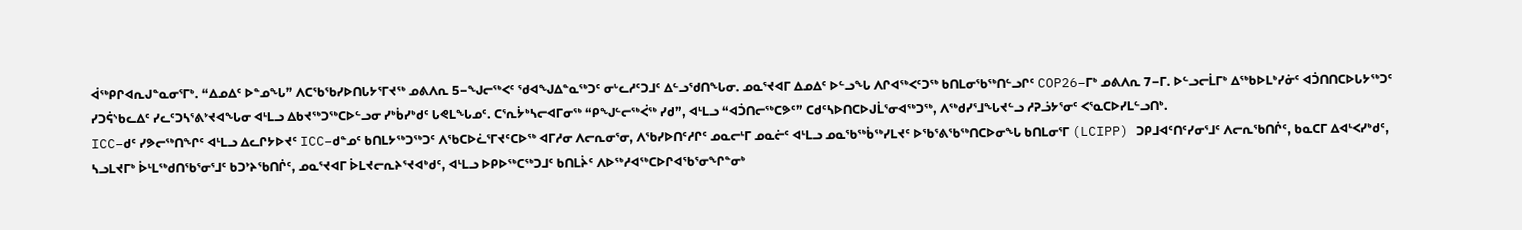ᐋᖅᑭᒋᐊᕆᒍᓐᓇᓂᕐᒥᒃ. “ᐃᓄᐃᑦ ᐅᓐᓄᖓ” ᐱᑕᖃᖃᓯᐅᑎᒐᔭᕐᒥᔪᖅ ᓄᕕᐱᕆ 5−ᖑᓕᖅᐸᑦ ᖁᐊᖑᐃᓐᓇᖅᑐᑦ ᓂᒡᓚᓱᑦᑐᒧᑦ ᐃᓪᓗᖁᑎᖓᓂ. ᓄᓇᕐᔪᐊᒥ ᐃᓄᐃᑦ ᐅᓪᓗᖓ ᐱᒋᐊᖅᐸᑦᑐᖅ ᑲᑎᒪᓂᖃᖅᑎᓪᓗᒋᑦ COP26−ᒥᒃ ᓄᕕᐱᕆ 7−ᒥ. ᐅᓪᓗᓕᒫᒥᒃ ᐃᖅᑲᐅᒪᒃᓯᓃᑦ ᐊᑑᑎᑎᑕᐅᒐᔭᖅᑐᑦ ᓯᑐᕌᔅᑲᓚᐃᑦ ᓯᓚᑦᑐᓴᕐᕕᔾᔪᐊᖓᓂ ᐊᒻᒪᓗ ᐃᑲᔪᖅᑐᖅᑕᐅᓪᓗᓂ ᓯᒃᑳᓯᒃᑯᑦ ᒐᕙᒪᖓᓄᑦ. ᑕᕐᕆᔮᒃᓴᓕᐊᒥᓂᖅ “ᑭᖑᓪᓕᖅᐹᖅ ᓯᑯ”, ᐊᒻᒪᓗ “ᐊᑑᑎᓕᖅᑕᕗᑦ” ᑕᑯᑦᓴᐅᑎᑕᐅᒍᒫᕐᓂᐊᖅᑐᖅ, ᐱᖅᑯᓯᕐᒧᖓᔪᓪᓗ ᓱᕈᓘᔭᕐᓂᑦ ᐸᕐᓇᑕᐅᓯᒪᓪᓗᑎᒃ.
ICC−ᑯᑦ ᓯᕗᓕᖅᑎᖏᑦ ᐊᒻᒪᓗ ᐃᓚᒋᔭᐅᔪᑦ ICC−ᑯᓐᓄᑦ ᑲᑎᒪᔭᖅᑐᖅᑐᑦ ᐱᖃᑕᐅᓛᕐᒥᔪᑦᑕᐅᖅ ᐊᒥᓱᓂ ᐱᓕᕆᓂᕐᓂ, ᐱᖃᓯᐅᑎᑦᓱᒋᑦ ᓄᓇᓕᒻᒥ ᓄᓇᓖᑦ ᐊᒻᒪᓗ ᓄᓇᖃᖅᑳᖅᓯᒪᔪᑦ ᐅᖃᕐᕕᖃᖅᑎᑕᐅᓂᖓ ᑲᑎᒪᓂᕐᒥ (LCIPP) ᑐᑭᒧᐊᑦᑎᑦᓯᓂᕐᒧᑦ ᐱᓕᕆᖃᑎᒌᑦ, ᑲᓇᑕᒥ ᐃᐊᒻᐸᓯᒃᑯᑦ, ᓴᓗᒪᔪᒥᒃ ᐆᒻᒪᖅᑯᑎᖃᕐᓂᕐᒧᑦ ᑲᑐᔾᔨᖃᑎᒌᑦ, ᓄᓇᕐᔪᐊᒥ ᐆᒪᔪᓕᕆᔨᕐᔪᐊᒃᑯᑦ, ᐊᒻᒪᓗ ᐅᑭᐅᖅᑕᖅᑐᒧᑦ ᑲᑎᒪᔩᑦ ᐱᐅᖅᓱᐊᖅᑕᐅᒋᐊᖃᕐᓂᖏᓐᓂᒃ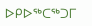ᐅᑭᐅᖅᑕᖅᑐᒥ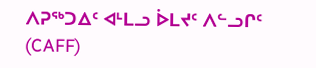ᐱᕈᖅᑐᐃᑦ ᐊᒻᒪᓗ ᐆᒪᔪᑦ ᐱᓪᓗᒋᑦ (CAFF)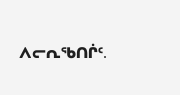ᐱᓕᕆᖃᑎᒌᑦ.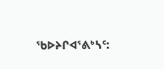ᖃᐅᔨᒋᐊᕐᕕᒃᓴᑦ: